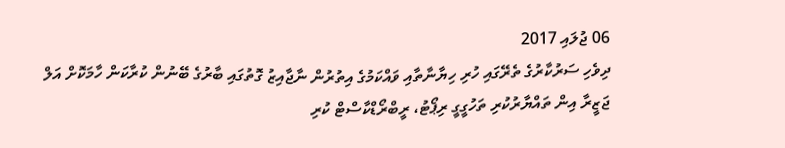06 ޖުލައި 2017
ދިވެހި ސަރުކާރުގެ ތެރޭގައި ހުރި ހިޔާނާތާއި ވައްކަމުގެ އިތުރުން ނާޖާއިޒު ގޮތުގައި ބާރުގެ ބޭނުން ކުރާކަން ހާމަކޮށް އަލް ޖަޒީރާ އިން ތައްޔާރުކުރި ތަހުގީގީ ރިޕޯޓު، ރީބްރޯޑްކާސްޓް ކުރި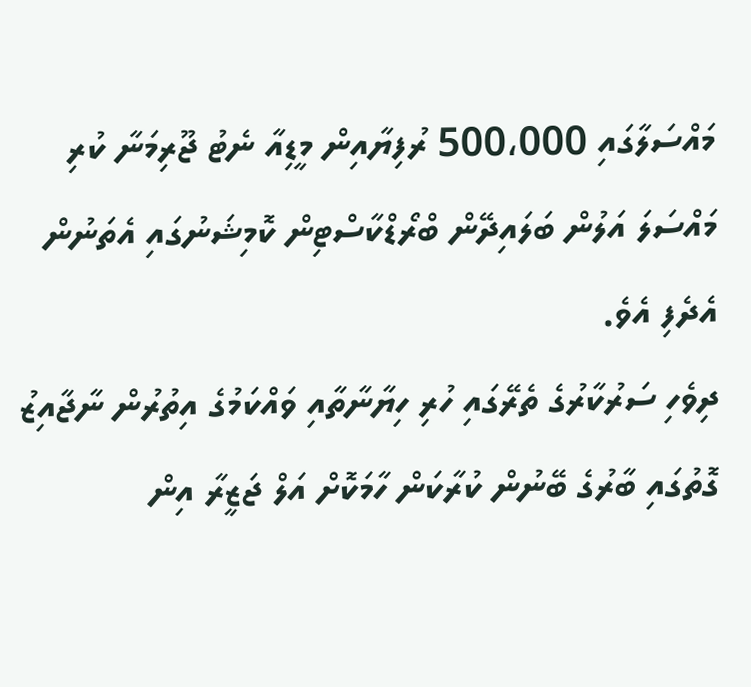މައްސަލާގައި 500،000 ރުފިޔާއިން މީޑިއާ ނެޓު ޖޫރިމަނާ ކުރި މައްސަލަ އަލުން ބަލައިދޭން ބްރޯޑްކާސްޓިން ކޮމިޝަނުގައި އެތަނުން އެދެފި އެވެ.
ދިވެހި ސަރުކާރުގެ ތެރޭގައި ހުރި ހިޔާނާތާއި ވައްކަމުގެ އިތުރުން ނާޖާއިޒު ގޮތުގައި ބާރުގެ ބޭނުން ކުރާކަން ހާމަކޮށް އަލް ޖަޒީރާ އިން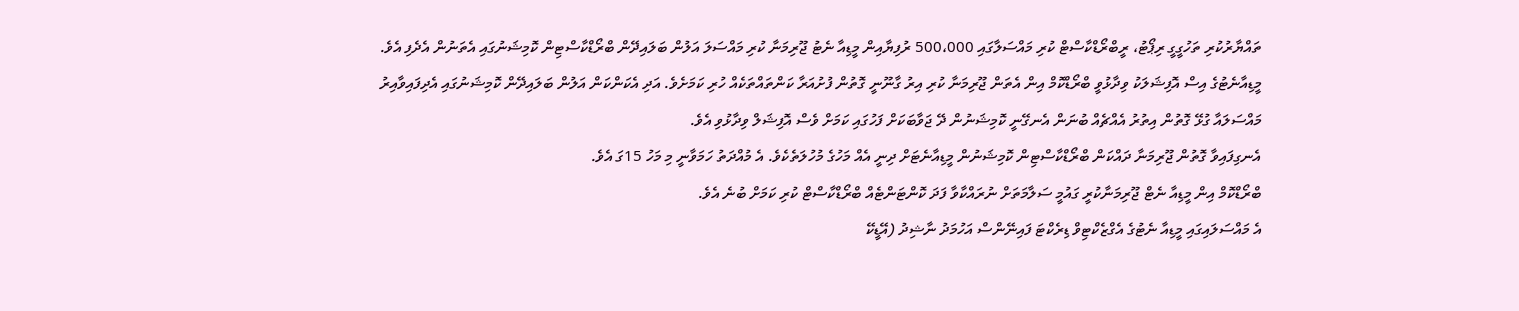ތައްޔާރުކުރި ތަހުގީގީ ރިޕޯޓު، ރީބްރޯޑްކާސްޓް ކުރި މައްސަލާގައި 500،000 ރުފިޔާއިން މީޑިއާ ނެޓު ޖޫރިމަނާ ކުރި މައްސަލަ އަލުން ބަލައިދޭން ބްރޯޑްކާސްޓިން ކޮމިޝަނުގައި އެތަނުން އެދެފި އެވެ.
މީޑިއާނެޓުގެ އިސް އޮފިޝަލަކު ވިދާޅުވީ ބްރޯޑްކޮމް އިން އެތަން ޖޫރިމަނާ ކުރި އިރު ގާނޫނީ ގޮތުން ފުށުއަރާ ކަންތައްތަކެއް ހުރި ކަމަށެވެ. އަދި އެކަންކަން އަލުން ބަލައިދޭން ކޮމިޝަނުގައި އެދިފައިވާއިރު މައްސަލައާ ގުޅޭ ގޮތުން އިތުރު އެއްޗެއް ބުނަން އެނގޭނީ ކޮމިޝަނުން ދޭ ޖަވާބަކަށް ފަހުގައި ކަމަށް ވެސް އޮފިޝަލް ވިދާޅުވި އެވެ.
އެނގިފައިވާ ގޮތުން ޖޫރިމަނާ ދައްކަން ބްރޯޑްކާސްޓިން ކޮމިޝަނުން މީޑިއާނެޓަށް ދިނީ އެއް މަހުގެ މުހުލަތެކެވެ. އެ މުއްދަތު ހަމަވާނީ މި މަހު 15ގަ އެވެ.
ބްރޯޑްކޮމް އިން މީޑިއާ ނެޓް ޖޫރިމަނާކުރީ ގައުމީ ސަލާމަތަށް ނުރައްކާވާ ފަދަ ކޮންޓަންޓެއް ބްރޯޑްކާސްޓް ކުރި ކަމަށް ބުނެ އެވެ.
އެ މައްސަލައިގައި މީޑިއާ ނެޓުގެ އެގްޒެކްޓިވް ޑިރެކްޓަ ފައިނޭންސް އަހުމަދު ނާޝިދު (އޭޑީކޭ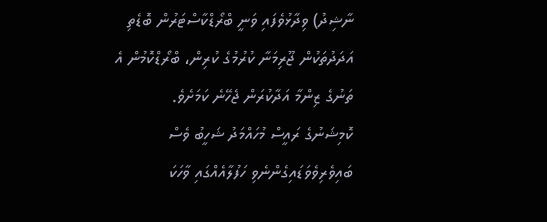ނާޝިދު) ވިދާޅުވެފައި ވަނީ ބްރޯޑްކާސްޓަރުން ބޮޑެތި އަދަދުތަކުން ޖޫރިމަނާ ކުރުމުގެ ކުރިން، ބްރޯޑްކޮމުން އެ ތަނުގެ ޒިންމާ އަދާކުރަން ޖެހޭނެ ކަމަށެވެ.
ކޮމިޝަނުގެ ރައީސް މުހައްމަދު ޝަހީބު ވެސް ބައިވެރިވެވަޑައިގެންނެވި ހަފުލާއެއްގައި ވާހަކަ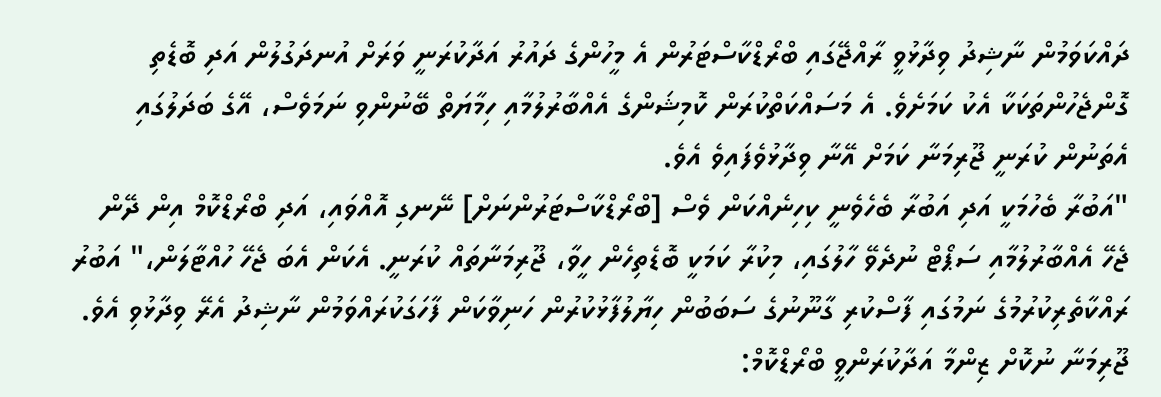ދައްކަވަމުން ނާޝިދު ވިދާޅުވީ ރާއްޖޭގައި ބްރޯޑްކާސްޓަރުން އެ މީހުންގެ ދައުރު އަދާކުރަނީ ވަރަށް އުނދަގުލުން އަދި ބޮޑެތި ގޮންޖެހުންތަކަކާ އެކު ކަމަށެވެ. އެ މަސައްކަތްކުރަން ކޮމިޝަންގެ އެއްބާރުލުމާއި ހިމާޔަތް ބޭނުންވި ނަމަވެސް، އޭގެ ބަދަލުގައި އެތަނުން ކުރަނީ ޖޫރިމަނާ ކަމަށް އޭނާ ވިދާޅުވެފައިވެ އެވެ.
"އަބުރާ ބެހުމަކީ އަދި އަބުރާ ބެހެވެނީ ކިހިނެއްކަން ވެސް [ބްރޯޑްކާސްޓަރުންނަށް] ނޭނގި އޮއްވައި، އަދި ބްރޯޑްކޮމް އިން ދޭން ޖެހޭ އެއްބާރުލުމާއި ސަޕޯޓް ނުދެވޭ ހާލުގައި، މިކުރާ ކަމަކީ ބޮޑެތިހެން ހީވާ، ޖޫރިމަނާތައް ކުރަނީ. އެކަން އެބަ ޖެހޭ ހުއްޓާލަން،" އަބުރު ރައްކާތެރިކުރުމުގެ ނަމުގައި ފާސްކުރި ގާނޫނުގެ ސަބަބުން ހިޔާލުފާޅުކުރުން ހަނިވާކަން ފާހަގަކުރައްވަމުން ނާޝިދު އެރޭ ވިދާޅުވި އެވެ.
ޖޫރިމަނާ ނުކޮށް ޒިންމާ އަދާކުރަންވީ ބްރޯޑްކޮމް: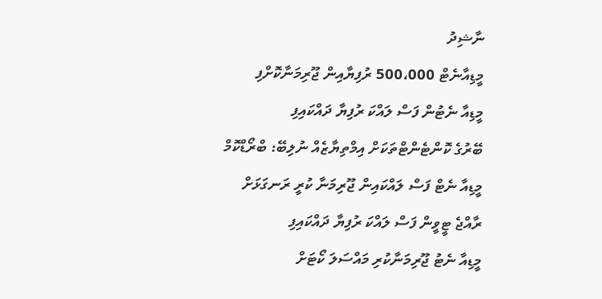ނާޝިދު
މީޑިއާނެޓް 500،000 ރުފިޔާއިން ޖޫރިމަނާކޮށްފި
މީޑިއާ ނެޓުން ފަސް ލައްކަ ރުފިޔާ ދައްކައިފި
ބޭރުގެ ކޮންޓެންޓްތަކަށް އިމްތިޔާޒެއް ނުލިބޭ: ބްރޯޑްކޮމް
މީޑިއާ ނެޓް ފަސް ލައްކައިން ޖޫރިމަނާ ކުރީ ރަނގަޅަށް
ރާއްޖެ ޓީވީން ފަސް ލައްކަ ރުފިޔާ ދައްކައިފި
މީޑިއާ ނެޓު ޖޫރިމަނާކުރި މައްސަލަ ކޯޓަށް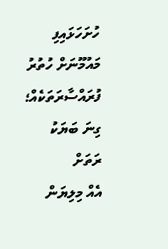ހުށަހަޅައިފި
މައުމޫނަށް ހުތުރު ފުރައްސާރަތަކެއް؛ ގިނަ ބަޔަކު ރަތަށް
އެއް މިލިޔަން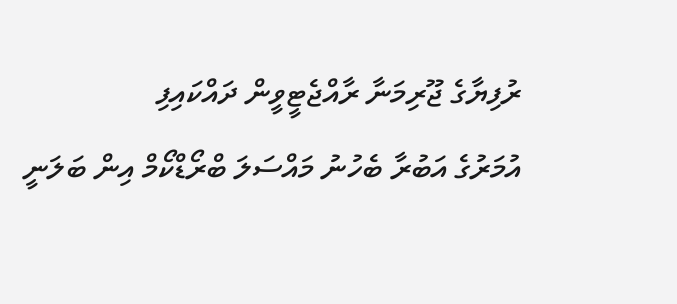ރުފިޔާގެ ޖޫރިމަނާ ރާއްޖެޓީވީން ދައްކައިފި
އުމަރުގެ އަބުރާ ބެހުނު މައްސަލަ ބްރޯޑްކޯމް އިން ބަލަނީ